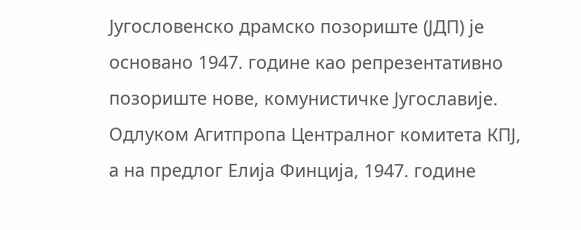Југословенско драмско позориште (ЈДП) је основано 1947. године као репрезентативно позориште нове, комунистичке Југославије.
Одлуком Агитпропа Централног комитета КПЈ, а на предлог Елија Финција, 1947. године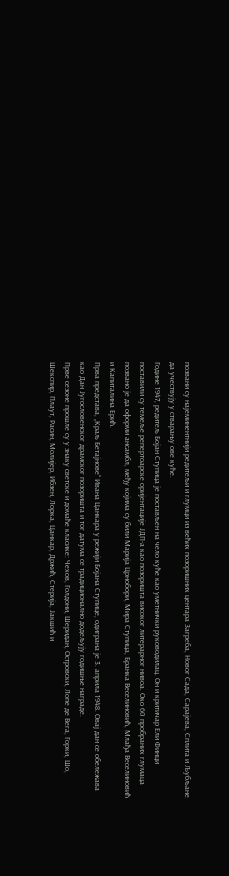позвани су најеминентнији редитељи и глумци из већих позоришних центара Загреба, Новог Сада, Сарајева, Сплита и Љубљане да учествују у стварању ове куће.
Године 1947, редитељ Бојан Ступица је постављен на чело куће као уметнички руководилац. Он и критичар Ели Финци поставили су темеље репертоарске оријентације ЈДП-а као позоришта високог литерарног нивоа. Око 60 пробраних глумаца позвано је да оформи ансамбл, међу којима су били Марија Црнобори, Мира Ступица, Бранка Веселиновић, Млађа Веселиновић и Капиталина Ерић.
Прва представа, „Краљ Бетајнове“ Ивана Цанкара у режији Бојана Ступице, одиграна је 3. априла 1948. Овај дан се обележава као Дан Југословенског драмског позоришта и тог датума се традиционално додељују годишње награде.
Прве сезоне прошле су у знаку светске и домаће класике: Чехов, Голдони, Шеридан, Островски, Лопе де Вега, Горки, Шо, Шекспир, Плаут, Расин, Молијер, Ибзен, Лорка, Цанкар, Држић, Стерија, Јакшић и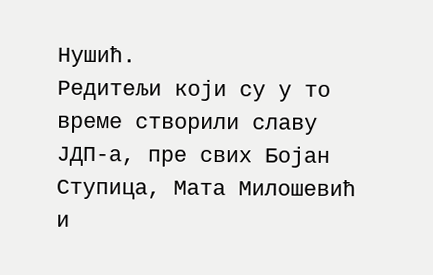Нушић.
Редитељи који су у то време створили славу ЈДП-а, пре свих Бојан Ступица, Мата Милошевић и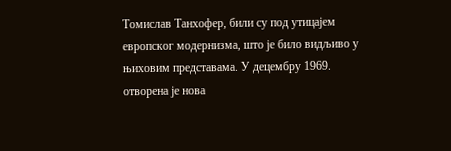Томислав Танхофер, били су под утицајем европског модернизма, што је било видљиво у њиховим представама. У децембру 1969. отворена је нова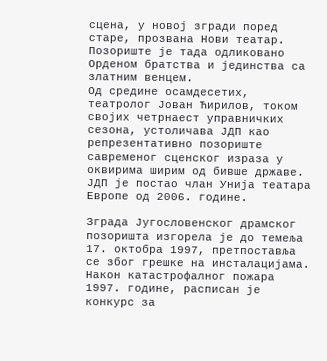сцена, у новој згради поред старе, прозвана Нови театар. Позориште је тада одликовано Орденом братства и јединства са златним венцем.
Од средине осамдесетих, театролог Јован Ћирилов, током својих четрнаест управничких сезона, устоличава ЈДП као репрезентативно позориште савременог сценског израза у оквирима ширим од бивше државе. ЈДП је постао члан Унија театара Европе од 2006. године.

Зграда Југословенског драмског позоришта изгорела је до темеља 17. октобра 1997, претпоставља се због грешке на инсталацијама. Након катастрофалног пожара 1997. године, расписан је конкурс за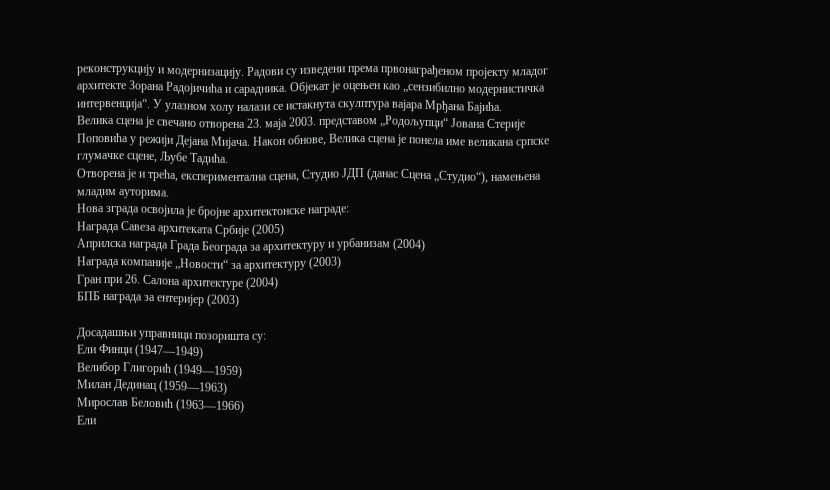реконструкцију и модернизацију. Радови су изведени према првонаграђеном пројекту младог архитекте Зорана Радојичића и сарадника. Објекат је оцењен као „сензибилно модернистичка интервенција“. У улазном холу налази се истакнута скулптура вајара Мрђана Бајића.
Велика сцена је свечано отворена 23. маја 2003. представом „Родољупци“ Јована Стерије Поповића у режији Дејана Мијача. Након обнове, Велика сцена је понела име великана српске глумачке сцене, Љубе Тадића.
Отворена је и трећа, експериментална сцена, Студио ЈДП (данас Сцена „Студио“), намењена младим ауторима.
Нова зграда освојила је бројне архитектонске награде:
Награда Савеза архитеката Србије (2005)
Априлска награда Града Београда за архитектуру и урбанизам (2004)
Награда компаније „Новости“ за архитектуру (2003)
Гран при 26. Салона архитектуре (2004)
БПБ награда за ентеријер (2003)

Досадашњи управници позоришта су:
Ели Финци (1947—1949)
Велибор Глигорић (1949—1959)
Милан Дединац (1959—1963)
Мирослав Беловић (1963—1966)
Ели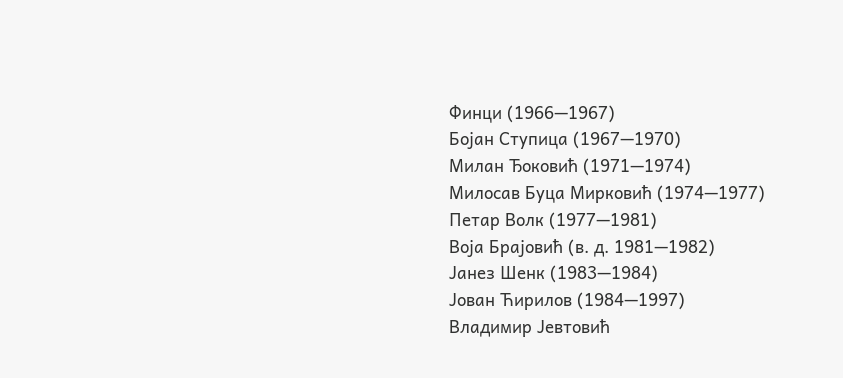Финци (1966—1967)
Бојан Ступица (1967—1970)
Милан Ђоковић (1971—1974)
Милосав Буца Мирковић (1974—1977)
Петар Волк (1977—1981)
Воја Брајовић (в. д. 1981—1982)
Јанез Шенк (1983—1984)
Јован Ћирилов (1984—1997)
Владимир Јевтовић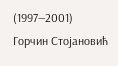(1997—2001)
Горчин Стојановић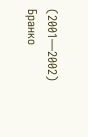(2001—2002)
Бранко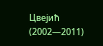Цвејић (2002—2011)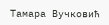Тамара Вучковић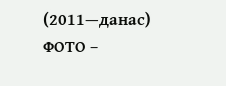(2011—данас)
ФОТО –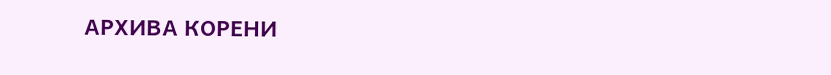АРХИВА КОРЕНИ